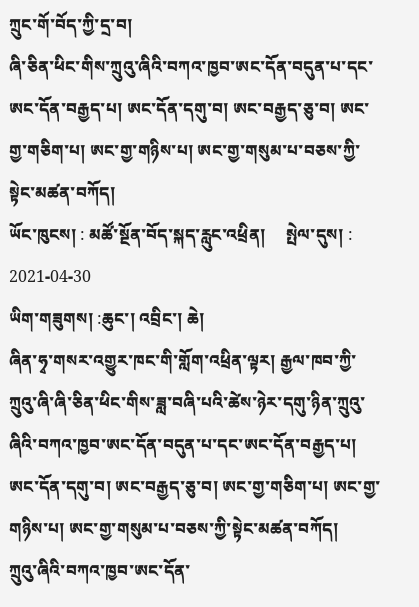ཀྲུང་གོ་བོད་ཀྱི་དྲ་བ།
ཞི་ཅིན་ཕིང་གིས་ཀྲུའུ་ཞིའི་བཀའ་ཁྱབ་ཨང་དོན་བདུན་པ་དང་ཨང་དོན་བརྒྱད་པ། ཨང་དོན་དགུ་བ། ཨང་བརྒྱད་ཅུ་བ། ཨང་གྱ་གཅིག་པ། ཨང་གྱ་གཉིས་པ། ཨང་གྱ་གསུམ་པ་བཅས་ཀྱི་སྟེང་མཚན་བཀོད།
ཡོང་ཁུངས། : མཚོ་སྔོན་བོད་སྐད་རླུང་འཕྲིན།     སྤེལ་དུས། : 2021-04-30
ཡིག་གཟུགས། :ཆུང་། འབྲིང་། ཆེ།
ཞིན་ཧྭ་གསར་འགྱུར་ཁང་གི་གློག་འཕྲིན་ལྟར། རྒྱལ་ཁབ་ཀྱི་ཀྲུའུ་ཞི་ཞི་ཅིན་ཕིང་གིས་ཟླ་བཞི་པའི་ཚེས་ཉེར་དགུ་ཉིན་ཀྲུའུ་ཞིའི་བཀའ་ཁྱབ་ཨང་དོན་བདུན་པ་དང་ཨང་དོན་བརྒྱད་པ། ཨང་དོན་དགུ་བ། ཨང་བརྒྱད་ཅུ་བ། ཨང་གྱ་གཅིག་པ། ཨང་གྱ་གཉིས་པ། ཨང་གྱ་གསུམ་པ་བཅས་ཀྱི་སྟེང་མཚན་བཀོད།
ཀྲུའུ་ཞིའི་བཀའ་ཁྱབ་ཨང་དོན་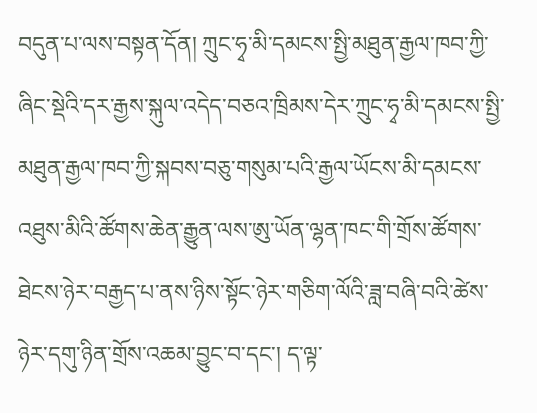བདུན་པ་ལས་བསྟན་དོན། ཀྲུང་ཧྭ་མི་དམངས་སྤྱི་མཐུན་རྒྱལ་ཁབ་ཀྱི་ཞིང་སྡེའི་དར་རྒྱས་སྐུལ་འདེད་བཅའ་ཁྲིམས་དེར་ཀྲུང་ཧྭ་མི་དམངས་སྤྱི་མཐུན་རྒྱལ་ཁབ་ཀྱི་སྐབས་བཅུ་གསུམ་པའི་རྒྱལ་ཡོངས་མི་དམངས་འཐུས་མིའི་ཚོགས་ཆེན་རྒྱུན་ལས་ཨུ་ཡོན་ལྷན་ཁང་གི་གྲོས་ཚོགས་ཐེངས་ཉེར་བརྒྱད་པ་ནས་ཉིས་སྟོང་ཉེར་གཅིག་ལོའི་ཟླ་བཞི་བའི་ཚེས་ཉེར་དགུ་ཉིན་གྲོས་འཆམ་བྱུང་བ་དང་། ད་ལྟ་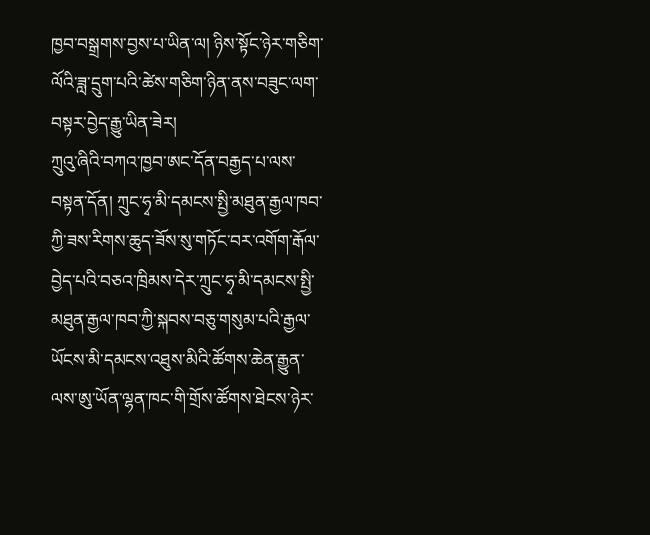ཁྱབ་བསྒྲགས་བྱས་པ་ཡིན་ལ། ཉིས་སྟོང་ཉེར་གཅིག་ལོའི་ཟླ་དྲུག་པའི་ཚེས་གཅིག་ཉིན་ནས་བཟུང་ལག་བསྟར་བྱེད་རྒྱུ་ཡིན་ཟེར།
ཀྲུའུ་ཞིའི་བཀའ་ཁྱབ་ཨང་དོན་བརྒྱད་པ་ལས་བསྟན་དོན། ཀྲུང་ཧྭ་མི་དམངས་སྤྱི་མཐུན་རྒྱལ་ཁབ་ཀྱི་ཟས་རིགས་ཆུད་ཟོས་སུ་གཏོང་བར་འགོག་རྒོལ་བྱེད་པའི་བཅའ་ཁྲིམས་དེར་ཀྲུང་ཧྭ་མི་དམངས་སྤྱི་མཐུན་རྒྱལ་ཁབ་ཀྱི་སྐབས་བཅུ་གསུམ་པའི་རྒྱལ་ཡོངས་མི་དམངས་འཐུས་མིའི་ཚོགས་ཆེན་རྒྱུན་ལས་ཨུ་ཡོན་ལྷན་ཁང་གི་གྲོས་ཚོགས་ཐེངས་ཉེར་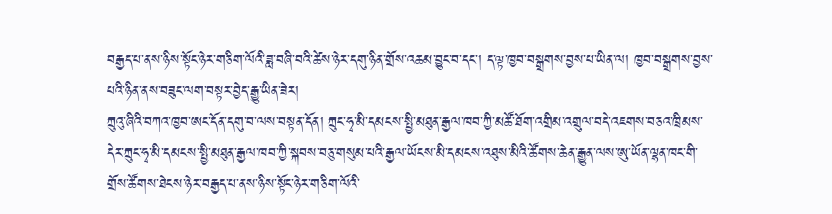བརྒྱད་པ་ནས་ཉིས་སྟོང་ཉེར་གཅིག་ལོའི་ཟླ་བཞི་བའི་ཚེས་ཉེར་དགུ་ཉིན་གྲོས་འཆམ་བྱུང་བ་དང་། ད་ལྟ་ཁྱབ་བསྒྲགས་བྱས་པ་ཡིན་ལ། ཁྱབ་བསྒྲགས་བྱས་པའི་ཉིན་ནས་བཟུང་ལག་བསྟར་བྱེད་རྒྱུ་ཡིན་ཟེར།
ཀྲུའུ་ཞིའི་བཀའ་ཁྱབ་ཨང་དོན་དགུ་བ་ལས་བསྟན་དོན། ཀྲུང་ཧྭ་མི་དམངས་སྤྱི་མཐུན་རྒྱལ་ཁབ་ཀྱི་མཚོ་ཐོག་འགྲིམ་འགྲུལ་བདེ་འཇགས་བཅའ་ཁྲིམས་དེར་ཀྲུང་ཧྭ་མི་དམངས་སྤྱི་མཐུན་རྒྱལ་ཁབ་ཀྱི་སྐབས་བཅུ་གསུམ་པའི་རྒྱལ་ཡོངས་མི་དམངས་འཐུས་མིའི་ཚོགས་ཆེན་རྒྱུན་ལས་ཨུ་ཡོན་ལྷན་ཁང་གི་གྲོས་ཚོགས་ཐེངས་ཉེར་བརྒྱད་པ་ནས་ཉིས་སྟོང་ཉེར་གཅིག་ལོའི་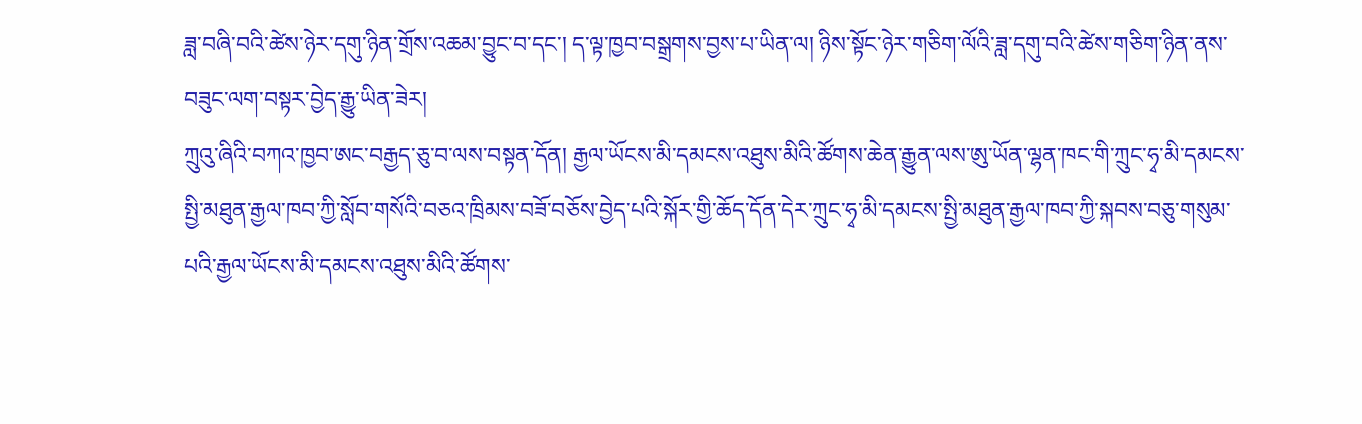ཟླ་བཞི་བའི་ཚེས་ཉེར་དགུ་ཉིན་གྲོས་འཆམ་བྱུང་བ་དང་། ད་ལྟ་ཁྱབ་བསྒྲགས་བྱས་པ་ཡིན་ལ། ཉིས་སྟོང་ཉེར་གཅིག་ལོའི་ཟླ་དགུ་བའི་ཚེས་གཅིག་ཉིན་ནས་བཟུང་ལག་བསྟར་བྱེད་རྒྱུ་ཡིན་ཟེར།
ཀྲུའུ་ཞིའི་བཀའ་ཁྱབ་ཨང་བརྒྱད་ཅུ་བ་ལས་བསྟན་དོན། རྒྱལ་ཡོངས་མི་དམངས་འཐུས་མིའི་ཚོགས་ཆེན་རྒྱུན་ལས་ཨུ་ཡོན་ལྷན་ཁང་གི་ཀྲུང་ཧྭ་མི་དམངས་སྤྱི་མཐུན་རྒྱལ་ཁབ་ཀྱི་སློབ་གསོའི་བཅའ་ཁྲིམས་བཟོ་བཅོས་བྱེད་པའི་སྐོར་གྱི་ཆོད་དོན་དེར་ཀྲུང་ཧྭ་མི་དམངས་སྤྱི་མཐུན་རྒྱལ་ཁབ་ཀྱི་སྐབས་བཅུ་གསུམ་པའི་རྒྱལ་ཡོངས་མི་དམངས་འཐུས་མིའི་ཚོགས་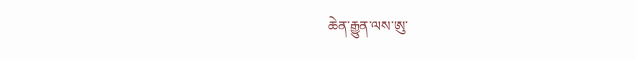ཆེན་རྒྱུན་ལས་ཨུ་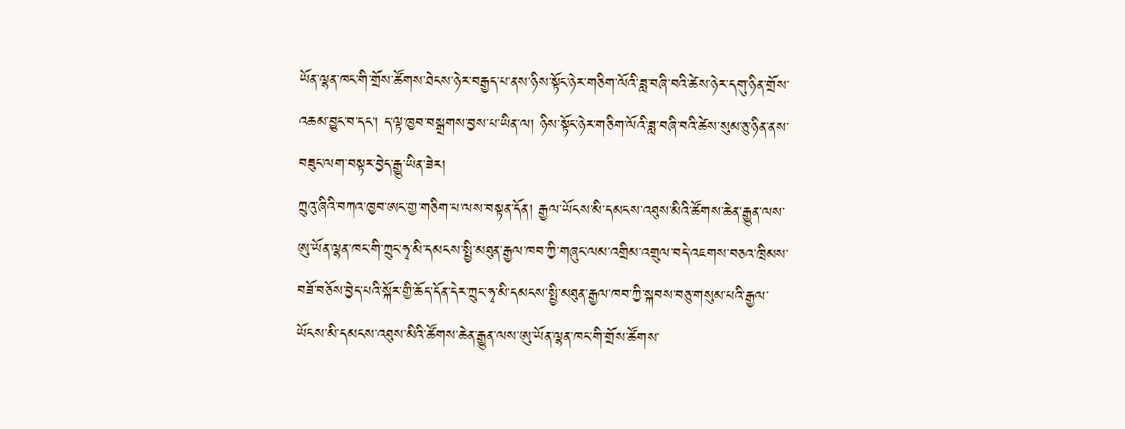ཡོན་ལྷན་ཁང་གི་གྲོས་ཚོགས་ཐེངས་ཉེར་བརྒྱད་པ་ནས་ཉིས་སྟོང་ཉེར་གཅིག་ལོའི་ཟླ་བཞི་བའི་ཚེས་ཉེར་དགུ་ཉིན་གྲོས་འཆམ་བྱུང་བ་དང་། ད་ལྟ་ཁྱབ་བསྒྲགས་བྱས་པ་ཡིན་ལ། ཉིས་སྟོང་ཉེར་གཅིག་ལོའི་ཟླ་བཞི་བའི་ཚེས་སུམ་ཅུ་ཉིན་ནས་བཟུང་ལག་བསྟར་བྱེད་རྒྱུ་ཡིན་ཟེར།
ཀྲུའུ་ཞིའི་བཀའ་ཁྱབ་ཨང་གྱ་གཅིག་པ་ལས་བསྟན་དོན། རྒྱལ་ཡོངས་མི་དམངས་འཐུས་མིའི་ཚོགས་ཆེན་རྒྱུན་ལས་ཨུ་ཡོན་ལྷན་ཁང་གི་ཀྲུང་ཧྭ་མི་དམངས་སྤྱི་མཐུན་རྒྱལ་ཁབ་ཀྱི་གཞུང་ལམ་འགྲིམ་འགྲུལ་བདེ་འཇགས་བཅའ་ཁྲིམས་བཟོ་བཅོས་བྱེད་པའི་སྐོར་གྱི་ཆོད་དོན་དེར་ཀྲུང་ཧྭ་མི་དམངས་སྤྱི་མཐུན་རྒྱལ་ཁབ་ཀྱི་སྐབས་བཅུ་གསུམ་པའི་རྒྱལ་ཡོངས་མི་དམངས་འཐུས་མིའི་ཚོགས་ཆེན་རྒྱུན་ལས་ཨུ་ཡོན་ལྷན་ཁང་གི་གྲོས་ཚོགས་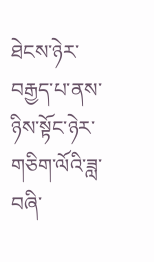ཐེངས་ཉེར་བརྒྱད་པ་ནས་ཉིས་སྟོང་ཉེར་གཅིག་ལོའི་ཟླ་བཞི་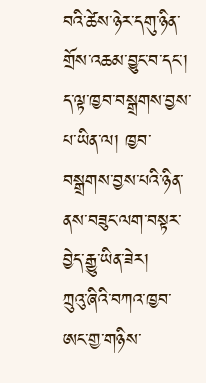བའི་ཚེས་ཉེར་དགུ་ཉིན་གྲོས་འཆམ་བྱུང་བ་དང་། ད་ལྟ་ཁྱབ་བསྒྲགས་བྱས་པ་ཡིན་ལ། ཁྱབ་བསྒྲགས་བྱས་པའི་ཉིན་ནས་བཟུང་ལག་བསྟར་བྱེད་རྒྱུ་ཡིན་ཟེར།
ཀྲུའུ་ཞིའི་བཀའ་ཁྱབ་ཨང་གྱ་གཉིས་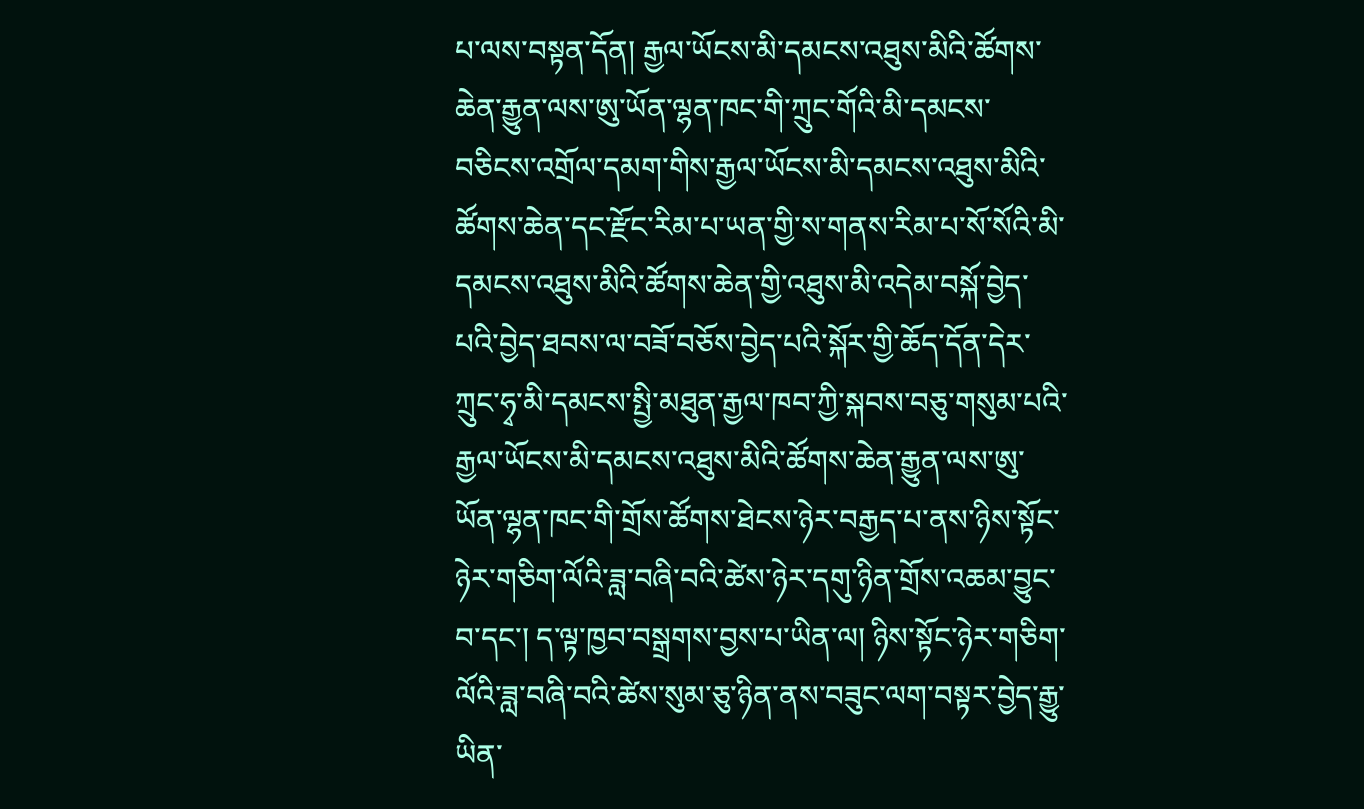པ་ལས་བསྟན་དོན། རྒྱལ་ཡོངས་མི་དམངས་འཐུས་མིའི་ཚོགས་ཆེན་རྒྱུན་ལས་ཨུ་ཡོན་ལྷན་ཁང་གི་ཀྲུང་གོའི་མི་དམངས་བཅིངས་འགྲོལ་དམག་གིས་རྒྱལ་ཡོངས་མི་དམངས་འཐུས་མིའི་ཚོགས་ཆེན་དང་རྫོང་རིམ་པ་ཡན་གྱི་ས་གནས་རིམ་པ་སོ་སོའི་མི་དམངས་འཐུས་མིའི་ཚོགས་ཆེན་གྱི་འཐུས་མི་འདེམ་བསྐོ་བྱེད་པའི་བྱེད་ཐབས་ལ་བཟོ་བཅོས་བྱེད་པའི་སྐོར་གྱི་ཆོད་དོན་དེར་ཀྲུང་ཧྭ་མི་དམངས་སྤྱི་མཐུན་རྒྱལ་ཁབ་ཀྱི་སྐབས་བཅུ་གསུམ་པའི་རྒྱལ་ཡོངས་མི་དམངས་འཐུས་མིའི་ཚོགས་ཆེན་རྒྱུན་ལས་ཨུ་ཡོན་ལྷན་ཁང་གི་གྲོས་ཚོགས་ཐེངས་ཉེར་བརྒྱད་པ་ནས་ཉིས་སྟོང་ཉེར་གཅིག་ལོའི་ཟླ་བཞི་བའི་ཚེས་ཉེར་དགུ་ཉིན་གྲོས་འཆམ་བྱུང་བ་དང་། ད་ལྟ་ཁྱབ་བསྒྲགས་བྱས་པ་ཡིན་ལ། ཉིས་སྟོང་ཉེར་གཅིག་ལོའི་ཟླ་བཞི་བའི་ཚེས་སུམ་ཅུ་ཉིན་ནས་བཟུང་ལག་བསྟར་བྱེད་རྒྱུ་ཡིན་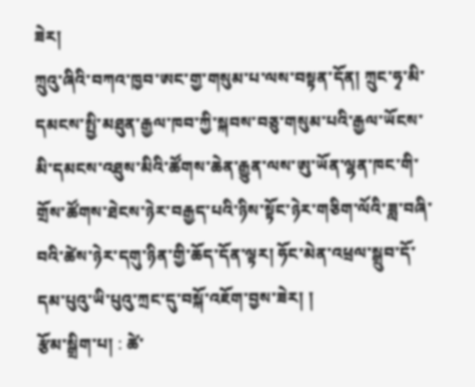ཟེར།
ཀྲུའུ་ཞིའི་བཀའ་ཁྱབ་ཨང་གྱ་གསུམ་པ་ལས་བསྟན་དོན། ཀྲུང་ཧྭ་མི་དམངས་སྤྱི་མཐུན་རྒྱལ་ཁབ་ཀྱི་སྐབས་བཅུ་གསུམ་པའི་རྒྱལ་ཡོངས་མི་དམངས་འཐུས་མིའི་ཚོགས་ཆེན་རྒྱུན་ལས་ཨུ་ཡོན་ལྷན་ཁང་གི་གྲོས་ཚོགས་ཐེངས་ཉེར་བརྒྱད་པའི་ཉིས་སྟོང་ཉེར་གཅིག་ལོའི་ཟླ་བཞི་བའི་ཚེས་ཉེར་དགུ་ཉིན་གྱི་ཆོད་དོན་ལྟར། ཧོང་མེན་འཕྲལ་སྒྲུབ་དོ་དམ་པུའུ་ཡི་པུའུ་ཀྲང་དུ་བསྐོ་འཇོག་བྱས་ཟེར། །
རྩོམ་སྒྲིག་པ། : ཚེ་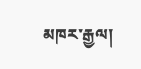མཁར་རྒྱལ།